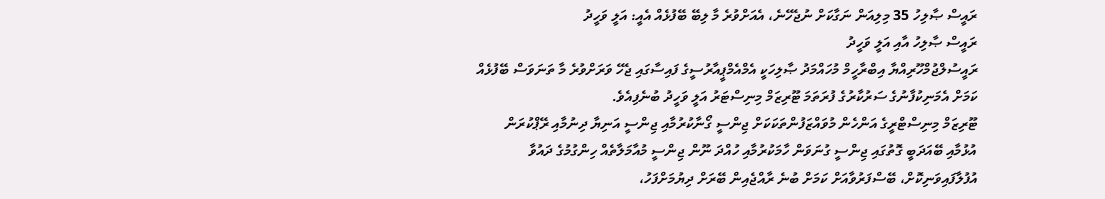ރައީސް ޞާލިހު 35 މިލިއަން ނަގާކަށް ނުޖެހޭނެ، އެއަށްވުރެ މާ ލިބޭ ބޭފުޅެއް އެއީ: އަލީ ވަހީދު
ރައީސް ޞާލިހު އާއި އަލީ ވަހީދު
ރައީސުލްޖުމްހޫރިއްޔާ އިބްރާހީމް މުހައްމަދު ޞާލިހަކީ އެމްއެމްޕީއާރުސީގެ ފައިސާގައި ޖެހޭ ވަރަށްވުރެ މާ ތަނަވަސް ބޭފުޅެއް ކަމަށް އެމަނިކުފާނުގެ ސަރުކާރުގެ ފުރަތަމަ ޓޫރިޒަމް މިނިސްޓަރު އަލީ ވަހީދު ބުނެފިއެވެ.
ޓޫރިޒަމް މިނިސްޓްރީގެ އަންހެން މުވައްޒަފުންތަކަކަށް ޖިންސީ ގޯނާކުރުމާއި ޖިންސީ އަނިޔާ ދިނުމާއި ރޭޕްކުރަން އުޅުމާއި ބޭއަދަބީ ގޮތުގައި ޖިންސީ ގުނަވަން ހާމަކުރުމާއި ހުއްދަ ނޫން ޖިންސީ މުއާމަލާތެއް ހިންގުމުގެ ދައުވާ އުފުލާފައިވަނިކޮށް، ބޭސްފަރުވާއަށް ކަމަށް ބުނެ ރާއްޖެއިން ބޭރަށް ދިޔުމަށްފަހު،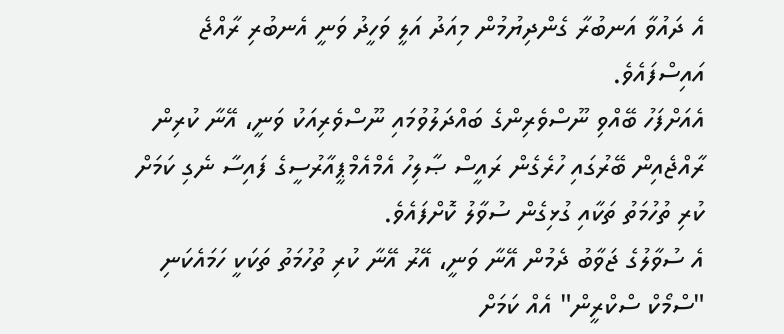އެ ދައުވާ އަނބުރާ ގެންދިޔުމުން މިއަދު އަލީ ވަހީދު ވަނީ އެނބުރި ރާއްޖެ އައިސްފައެވެ.
އެއަށްފަހު ބޭއްވި ނޫސްވެރިންގެ ބައްދަލުވުމައި ނޫސްވެރިއަކު ވަނީ، އޭނާ ކުރިން ރާއްޖެއިން ބޭރުގައި ހުރެގެން ރައީސް ޞާލިހު އެމްއެމްޕީއާރުސީގެ ފައިސާ ނެގި ކަމަށް ކުރި ތުހުމަތު ތަކާއި ގުޅިގެން ސުވާލު ކޮށްފައެވެ.
އެ ސުވާލުގެ ޖަވާބު ދެމުން އޭނާ ވަނީ، އޭރު އޭނާ ކުރި ތުހުމަތު ތަކަކީ ހަމައެކަނި "ސްމޯކް ސްކްރީން" އެއް ކަމަށް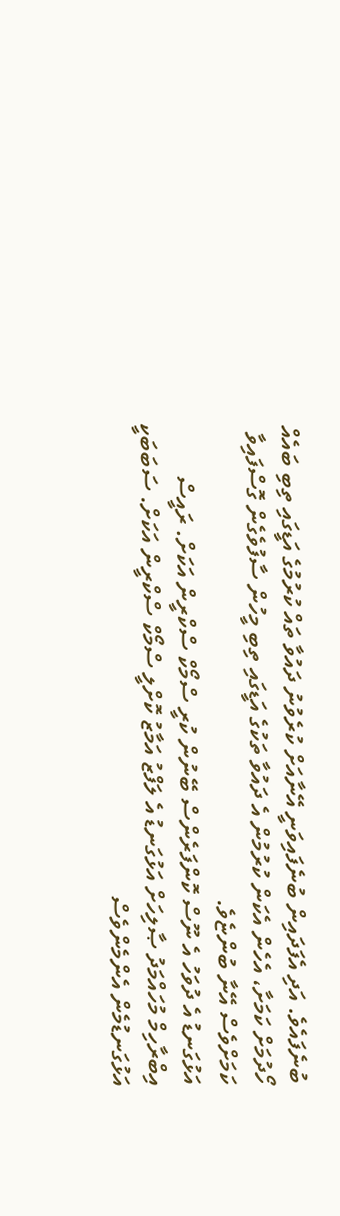ބުނެފައެވެ. އަދި އެފަދައިން ބުނެފައިވަނީ އޭނާއަށް ކުރެވުނު ދައުވާ ތައް ކުރުމުގެ އަޑީގައި ތިބި ބައެއް ހޯދުމަށް ކަމަށާ، އެހެން އެކަން ކުރުމުން އެ ދައުވާ ތަކުގެ އަޑީގައި ތިބި މީހުން ސާފުވެގެން ގޮސްފައިވާ ކަމަށްވެސް އޭނާ ބުންޏެވެ.
އަޅުގަނޑު އެ ދުވަހު އެ ނޫސް ކޮންފަރެންސް ބޭނުން ކުރީ ސްމޯކް ސްކްރީން އަކަށް. ރައީސް އިބްރާހިމް މުހައްމަދު ޞާލިހަށް އަޅުގަނޑު އެ ލަފްޒު އަމާޒު ކޮށްލީ ސްމޯކް ސްކްރީން އަކަށް. ސަބަބަކީ އަޅުގަނޑުމެން އެންމެންވެސް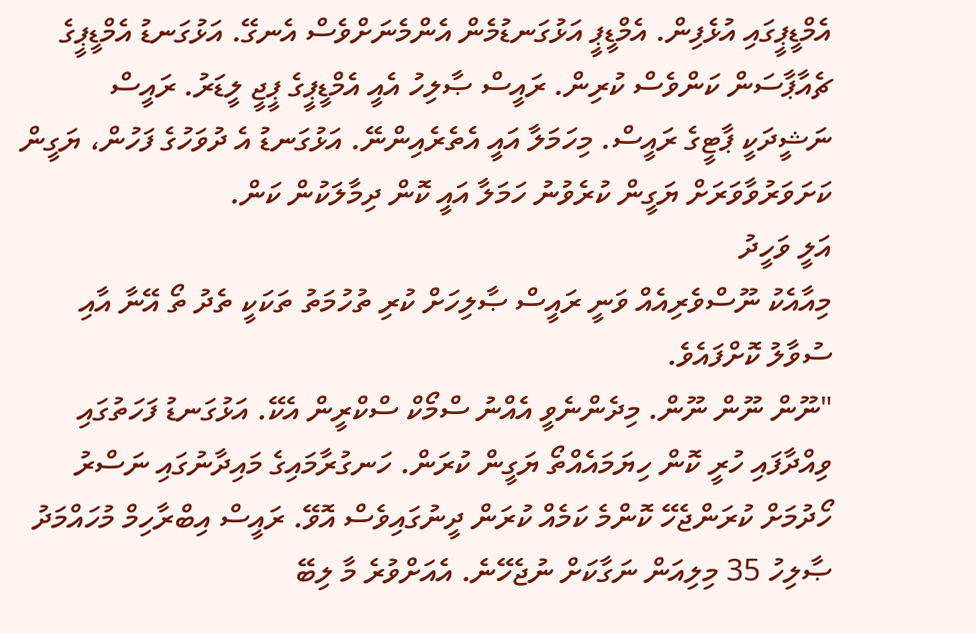އެމްޑީޕީގައި އުޅެފިން. އެމްޑީޕީ އަޅުގަނޑުމެން އެންމެނަށްވެސް އެނގޭ. އަޅުގަނޑު އެމްޑީޕީގެ ޗެއާޕާސަން ކަންވެސް ކުރިން. ރައީސް ޞާލިހު އެއީ އެމްޑީޕީގެ ޕީޖީ ލީޑަރު. ރައީސް ނަޝީދަކީ ޕާޓީގެ ރައީސް. މިހަމަލާ އައީ އެތެރެއިންނޭ. އަޅުގަނޑު އެ ދުވަހުގެ ފަހުން، ޔަގީން ކަށަވަރުވާވަރަށް ޔަގީން ކުރެވުނު ހަމަލާ އައީ ކޮން ދިމާލަކުން ކަން.
އަލީ ވަހީދު
މިއާއެކު ނޫސްވެރިއެއް ވަނީ ރައީސް ޞާލިހަށް ކުރި ތުހުމަތު ތަކަކީ ތެދު ތޯ އޭނާ އާއި ސުވާލު ކޮށްފައެވެ.
"ނޫން ނޫން ނޫން. މިދެންނެވީ އެއްނު ސްމޯކް ސްކްރީން އެކޭ. އަޅުގަނޑު ފަހަތުގައި ވިއްދާފައި ހުރީ ކޮން ހިޔަމައެއްތޯ ޔަގީން ކުރަން. ހަނގުރާމައިގެ މައިދާނުގައި ނަސްރު ހޯދުމަށް ކުރަންޖެހޭ ކޮންމެ ކަމެއް ކުރަން ދީނުގައިވެސް އޮވޭ. ރައީސް އިބްރާހިމް މުހައްމަދު ޞާލިހު 35 މިލިއަން ނަގާކަށް ނުޖެހޭނެ. އެއަށްވުރެ މާ ލިބޭ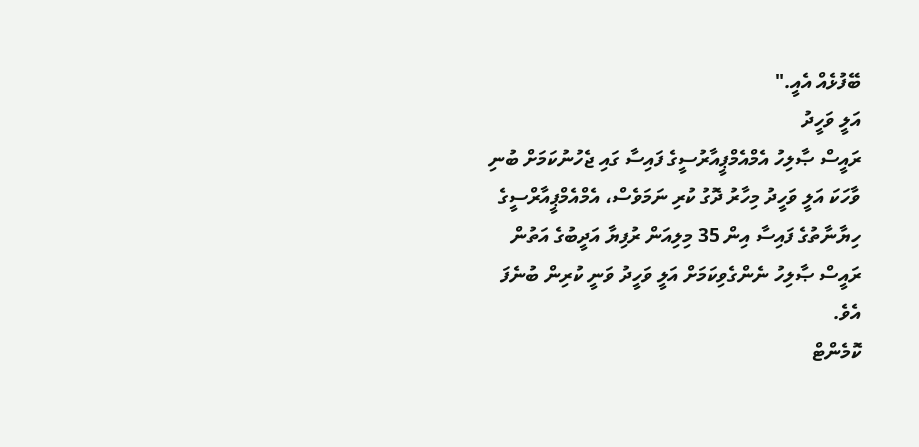ބޭފުޅެއް އެއީ."
އަލީ ވަހީދު
ރައީސް ޞާލިހު އެމްއެމްޕީއާރުސީގެ ފައިސާ ގައި ޖެހުނުކަމަށް ބުނި ވާހަކަ އަލީ ވަހީދު މިހާރު ދޮގު ކުރި ނަމަވެސް، އެމްއެމްޕީއާރްސީގެ ހިޔާނާތުގެ ފައިސާ އިން 35 މިލިއަން ރުފިޔާ އަދީބުގެ އަތުން ރައީސް ޞާލިހު ނެންގެވިކަމަށް އަލީ ވަހީދު ވަނީ ކުރިން ބުނެފަ އެވެ.
ކޮމެންޓް